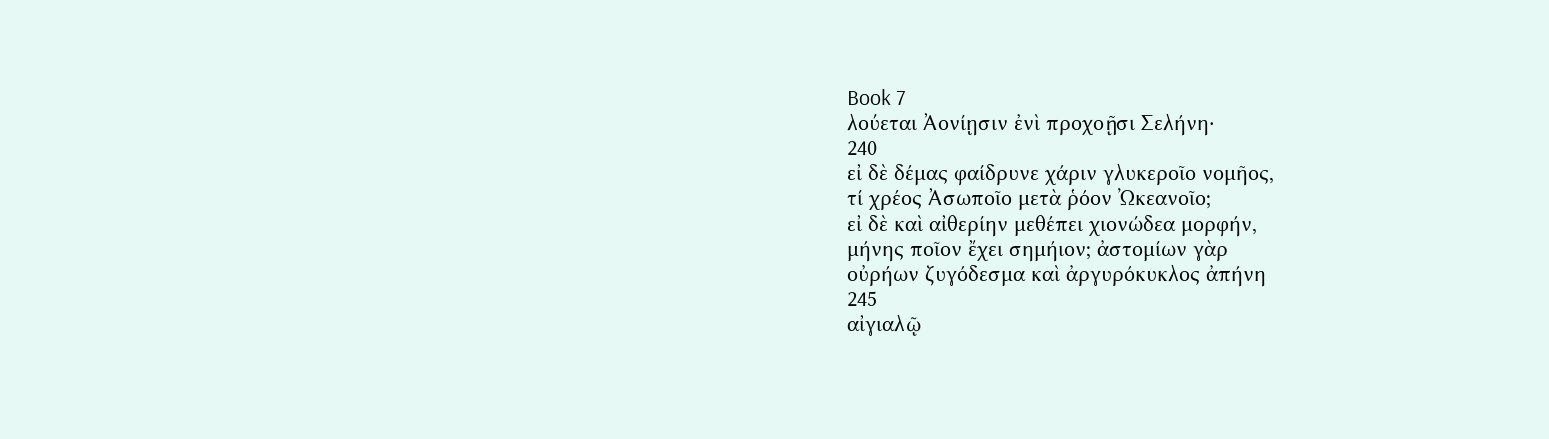Book 7
λούεται Ἀονίῃσιν ἐνὶ προχοῇσι Σελήνη·
240
εἰ δὲ δέμας φαίδρυνε χάριν γλυκεροῖο νομῆος,
τί χρέος Ἀσωποῖο μετὰ ῥόον Ὠκεανοῖο;
εἰ δὲ καὶ αἰθερίην μεθέπει χιονώδεα μορφήν,
μήνης ποῖον ἔχει σημήιον; ἀστομίων γὰρ
οὐρήων ζυγόδεσμα καὶ ἀργυρόκυκλος ἀπήνη
245
αἰγιαλῷ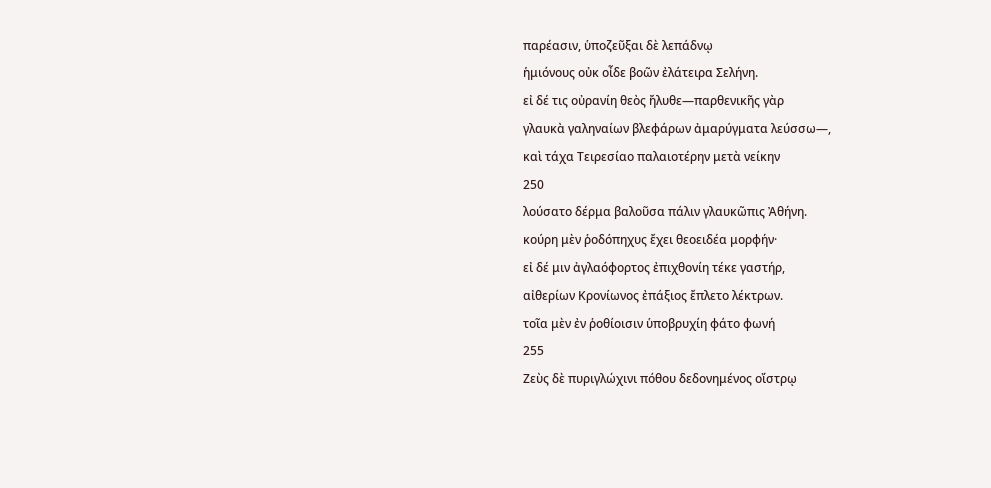παρέασιν, ὑποζεῦξαι δὲ λεπάδνῳ
ἡμιόνους οὐκ οἶδε βοῶν ἐλάτειρα Σελήνη.
εἰ δέ τις οὐρανίη θεὸς ἤλυθε—παρθενικῆς γὰρ
γλαυκὰ γαληναίων βλεφάρων ἀμαρύγματα λεύσσω—,
καὶ τάχα Τειρεσίαο παλαιοτέρην μετὰ νείκην
250
λούσατο δέρμα βαλοῦσα πάλιν γλαυκῶπις Ἀθήνη.
κούρη μὲν ῥοδόπηχυς ἔχει θεοειδέα μορφήν·
εἰ δέ μιν ἀγλαόφορτος ἐπιχθονίη τέκε γαστήρ,
αἰθερίων Κρονίωνος ἐπάξιος ἔπλετο λέκτρων.
τοῖα μὲν ἐν ῥοθίοισιν ὑποβρυχίη φάτο φωνή
255
Ζεὺς δὲ πυριγλώχινι πόθου δεδονημένος οἴστρῳ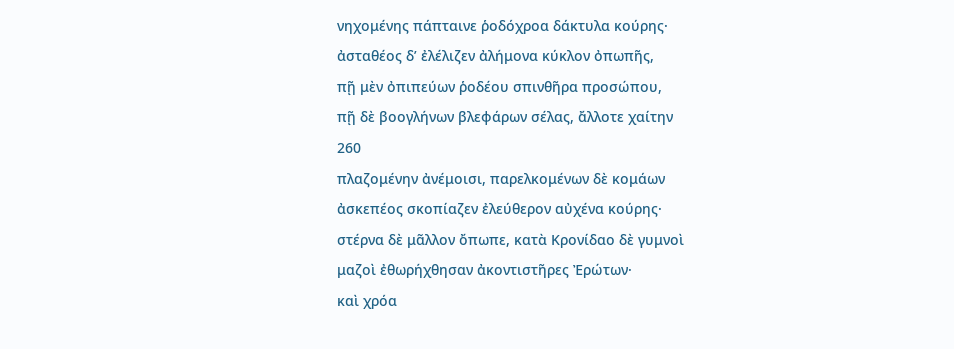νηχομένης πάπταινε ῥοδόχροα δάκτυλα κούρης·
ἀσταθέος δʼ ἐλέλιζεν ἀλήμονα κύκλον ὀπωπῆς,
πῇ μὲν ὀπιπεύων ῥοδέου σπινθῆρα προσώπου,
πῇ δὲ βοογλήνων βλεφάρων σέλας, ἄλλοτε χαίτην
260
πλαζομένην ἀνέμοισι, παρελκομένων δὲ κομάων
ἀσκεπέος σκοπίαζεν ἐλεύθερον αὐχένα κούρης·
στέρνα δὲ μᾶλλον ὄπωπε, κατὰ Κρονίδαο δὲ γυμνοὶ
μαζοὶ ἐθωρήχθησαν ἀκοντιστῆρες Ἐρώτων·
καὶ χρόα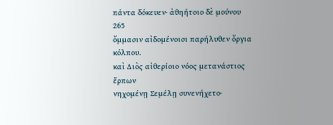πάντα δόκευεν· ἀθηήτοιο δὲ μούνου
265
ὄμμασιν αἰδομένοισι παρήλυθεν ὄργια κόλπου.
καὶ Διὸς αἰθερίοιο νόος μετανάστιος ἕρπων
νηχομένῃ Σεμέλῃ συνενήχετο·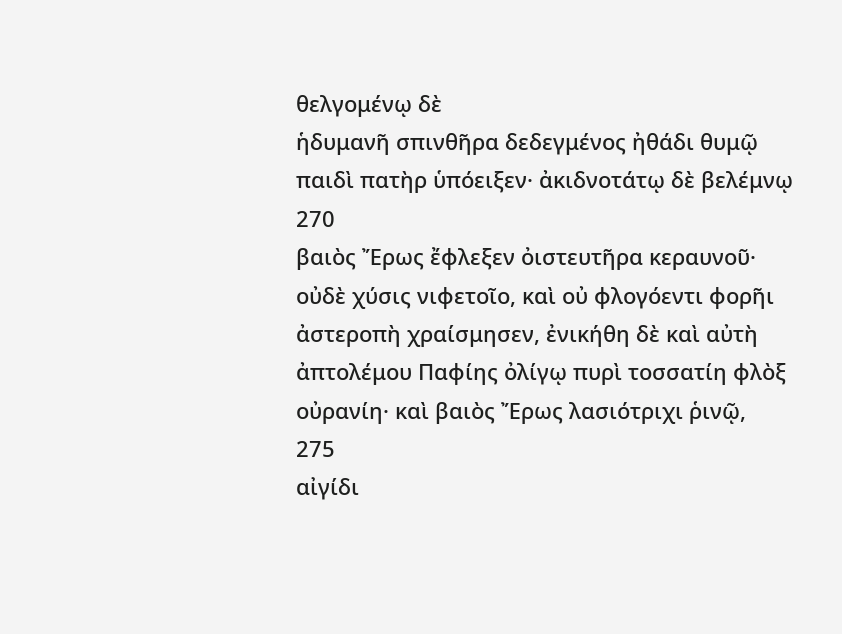θελγομένῳ δὲ
ἡδυμανῆ σπινθῆρα δεδεγμένος ἠθάδι θυμῷ
παιδὶ πατὴρ ὑπόειξεν· ἀκιδνοτάτῳ δὲ βελέμνῳ
270
βαιὸς Ἔρως ἔφλεξεν ὀιστευτῆρα κεραυνοῦ·
οὐδὲ χύσις νιφετοῖο, καὶ οὐ φλογόεντι φορῆι
ἀστεροπὴ χραίσμησεν, ἐνικήθη δὲ καὶ αὐτὴ
ἀπτολέμου Παφίης ὀλίγῳ πυρὶ τοσσατίη φλὸξ
οὐρανίη· καὶ βαιὸς Ἔρως λασιότριχι ῥινῷ,
275
αἰγίδι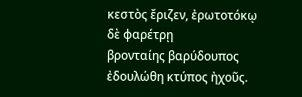κεστὸς ἔριζεν, ἐρωτοτόκῳ δὲ φαρέτρῃ
βρονταίης βαρύδουπος ἐδουλώθη κτύπος ἠχοῦς.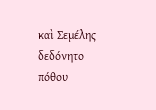καὶ Σεμέλης δεδόνητο πόθου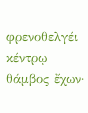φρενοθελγέι κέντρῳ
θάμβος ἔχων·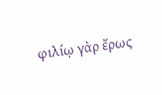φιλίῳ γὰρ ἔρως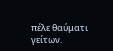πέλε θαύματι γείτων.